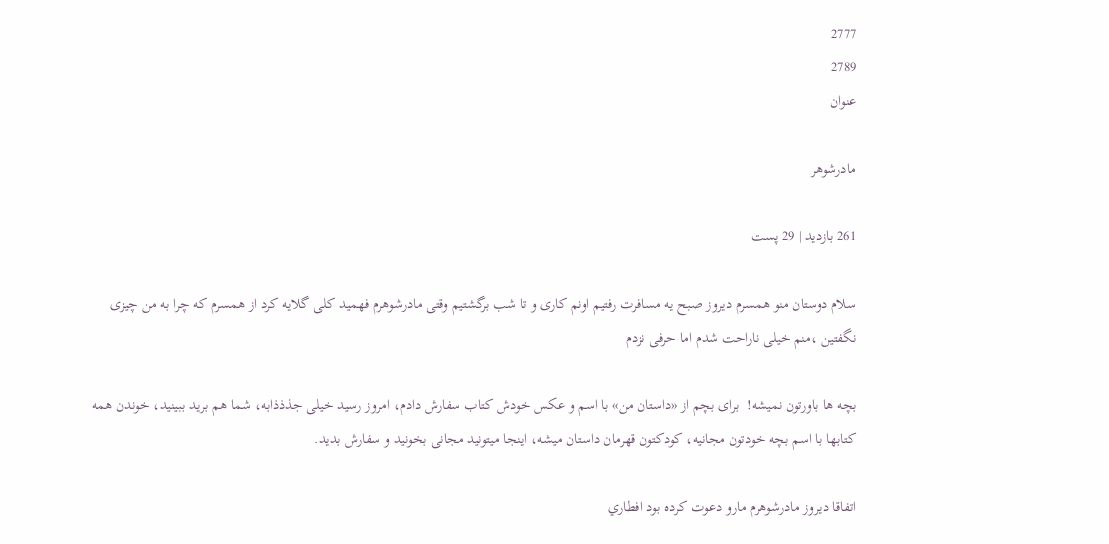2777
2789
عنوان

مادرشوهر

261 بازدید | 29 پست

سلام دوستان منو همسرم دیروز صبح یه مسافرت رفتیم اونم کاری و تا شب برگشتیم وقتی مادرشوهرم فهمید کلی گلایه کرد از همسرم که چرا به من چیزی نگفتین ،منم خیلی ناراحت شدم اما حرفی نزدم

بچه ها باورتون نمیشه!  برای بچم از «داستان من» با اسم و عکس خودش کتاب سفارش دادم، امروز رسید خیلی جذذذابه، شما هم برید ببینید، خوندن همه کتابها با اسم بچه خودتون مجانیه، کودکتون قهرمان داستان میشه، اینجا میتونید مجانی بخونید و سفارش بدید.

اتفاقا ديروز مادرشوهرم مارو دعوت كرده بود افطاري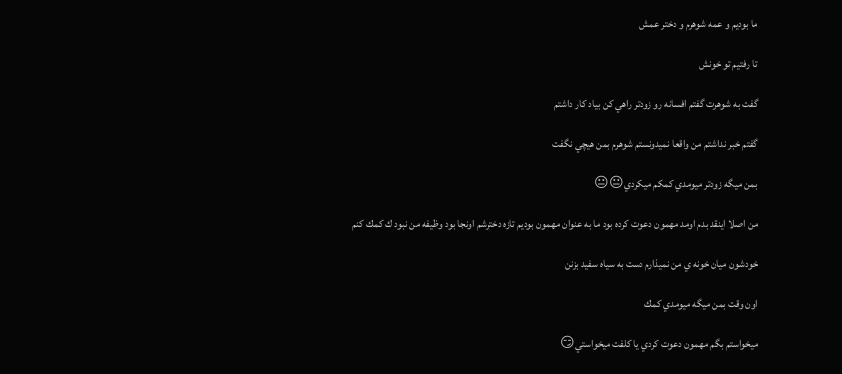ما بوديم و عمه شوهرم و دختر عمش

تا رفتيم تو خونش

گفت به شوهرت گفتم افسانه رو زودتر راهي كن بياد كار داشتم

گفتم خبر نداشتم من واقعا نميدونستم شوهرم بمن هيچي نگفت

بمن ميگه زودتر ميومدي كمكم ميكردي😐😐

من اصلا اينقد بدم اومد مهمون دعوت كرده بود ما به عنوان مهمون بوديم تازه دخترشم اونجا بود وظيفه من نبود ك كمك كنم

خودشون ميان خونه ي من نميذارم دست به سياه سفيد بزنن

اون وقت بمن ميگه ميومدي كمك

ميخواستم بگم مهمون دعوت كردي يا كلفت ميخواستي😏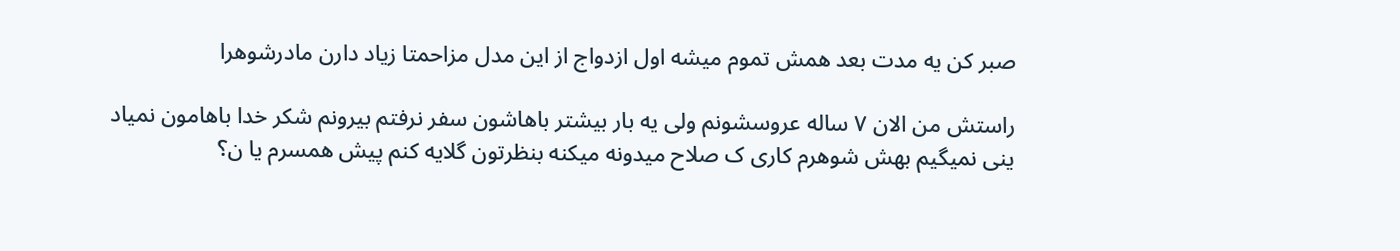صبر کن یه مدت بعد همش تموم میشه اول ازدواج از این مدل مزاحمتا زیاد دارن مادرشوهرا

راستش من الان ۷ ساله عروسشونم ولی یه بار بیشتر باهاشون سفر نرفتم بیرونم شکر خدا باهامون نمیاد ینی نمیگیم بهش شوهرم کاری ک صلاح میدونه میکنه بنظرتون گلایه کنم پیش همسرم یا ن؟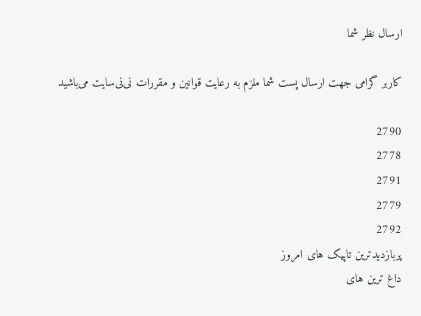ارسال نظر شما

کاربر گرامی جهت ارسال پست شما ملزم به رعایت قوانین و مقررات نی‌نی‌سایت می‌باشید

2790
2778
2791
2779
2792
پربازدیدترین تاپیک های امروز
داغ ترین های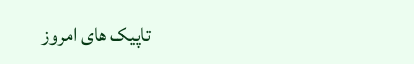تاپیک های امروز